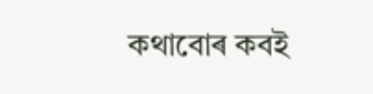কথাবোৰ কবই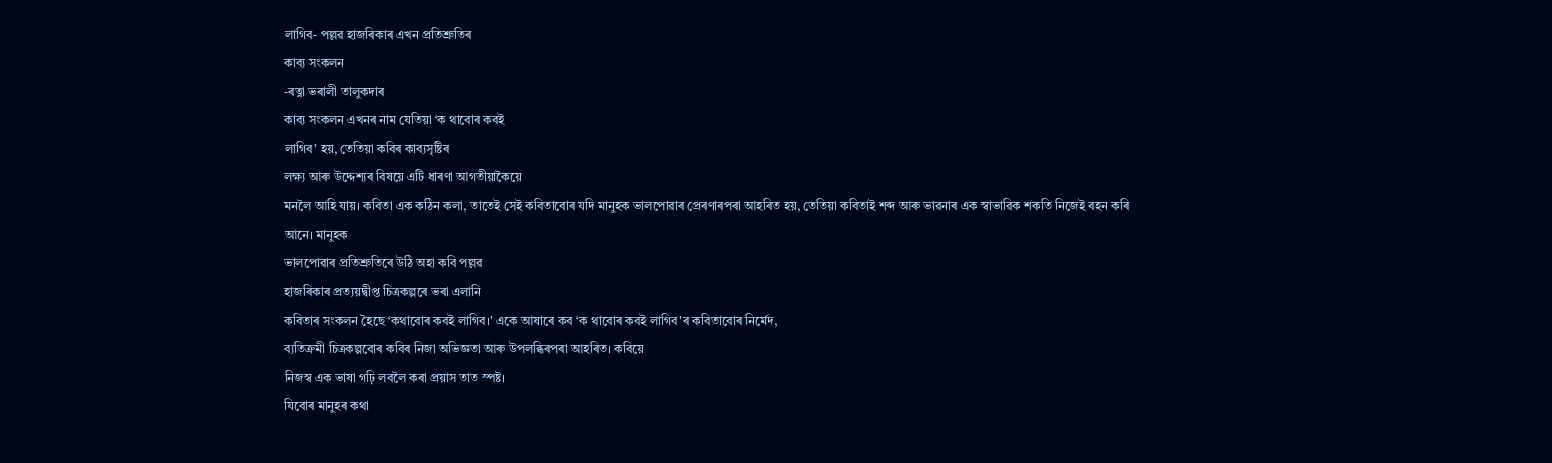লাগিব- পল্লৱ হাজৰিকাৰ এখন প্ৰতিশ্ৰুতিৰ
কাব্য সংকলন
-ৰত্না ভৰালী তালুকদাৰ
কাব্য সংকলন এখনৰ নাম যেতিয়া ‘ক থাবোৰ কবই
লাগিব' হয়, তেতিয়া কবিৰ কাব্যসৃষ্টিৰ
লক্ষ্য আৰু উদ্দেশ্যৰ বিষয়ে এটি ধাৰণা আগতীয়াকৈয়ে
মনলৈ আহি যায়। কবিতা এক কঠিন কলা, তাতেই সেই কবিতাবোৰ যদি মানুহক ভালপোৱাৰ প্ৰেৰণাৰপৰা আহৰিত হয়, তেতিয়া কবিতাই শব্দ আৰু ভাৱনাৰ এক স্বাভাৱিক শকতি নিজেই বহন কৰি আনে। মানুহক
ভালপোৱাৰ প্ৰতিশ্ৰুতিৰে উঠি অহা কবি পল্লৱ
হাজৰিকাৰ প্ৰত্যয়দ্বীপ্ত চিত্ৰকল্পৰে ভৰা এলানি
কবিতাৰ সংকলন হৈছে ‘কথাবোৰ কবই লাগিব।' একে আষাৰে কব ‘ক থাবোৰ কবই লাগিব'ৰ কবিতাবোৰ নিৰ্মেদ,
ব্যতিক্ৰমী চিত্ৰকল্পবোৰ কবিৰ নিজা অভিজ্ঞতা আৰু উপলব্ধিৰপৰা আহৰিত। কবিয়ে
নিজস্ব এক ভাষা গঢ়ি লবলৈ কৰা প্ৰয়াস তাত স্পষ্ট।
যিবোৰ মানুহৰ কথা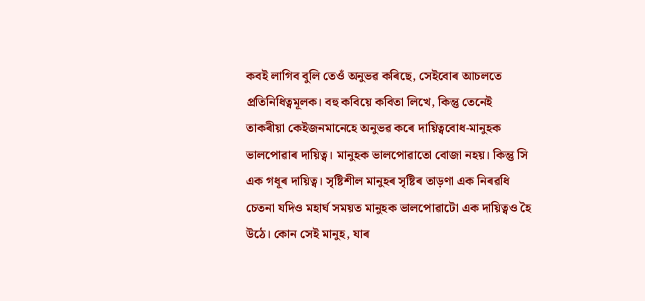কবই লাগিব বুলি তেওঁ অনুভৱ কৰিছে, সেইবোৰ আচলতে প্ৰতিনিধিত্বমূলক। বহু কবিয়ে কবিতা লিখে, কিন্তু তেনেই তাকৰীয়া কেইজনমানেহে অনুভৱ কৰে দায়িত্ববোধ-মানুহক ভালপোৱাৰ দায়িত্ব। মানুহক ভালপোৱাতো বোজা নহয়। কিন্তু সি এক গধূৰ দায়িত্ব। সৃষ্টিশীল মানুহৰ সৃষ্টিৰ তাড়ণা এক নিৰৱধি চেতনা যদিও মহাৰ্ঘ সময়ত মানুহক ভালপোৱাটো এক দায়িত্বও হৈ উঠে। কোন সেই মানুহ, যাৰ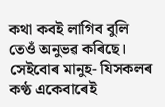কথা কবই লাগিব বুলি তেওঁ অনুভৱ কৰিছে। সেইবোৰ মানুহ- যিসকলৰ কণ্ঠ একেবাৰেই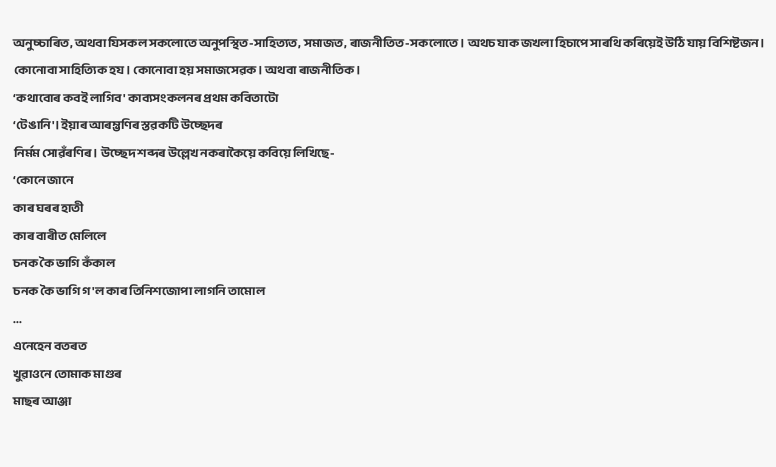অনুচ্চাৰিত, অথবা যিসকল সকলোতে অনুপস্থিত-সাহিত্যত, সমাজত, ৰাজনীতিত-সকলোতে। অথচ যাক জখলা হিচাপে সাৰথি কৰিয়েই উঠি যায় বিশিষ্টজন। কোনোবা সাহিত্যিক হয। কোনোবা হয় সমাজসেৱক। অথবা ৰাজনীতিক।
‘কথাবোৰ কবই লাগিব' কাব্যসংকলনৰ প্ৰথম কবিতাটো
‘টেঙানি'। ইয়াৰ আৰম্ভণিৰ স্তৱকটি উচ্ছেদৰ
নিৰ্মম সোৱঁৰণিৰ। উচ্ছেদ শব্দৰ উল্লেখ নকৰাকৈয়ে কবিয়ে লিখিছে-
‘কোনে জানে
কাৰ ঘৰৰ হাতী
কাৰ বাৰীত মেলিলে
চনক কৈ ভাগি কঁকাল
চনক কৈ ভাগি গ'ল কাৰ তিনিশজোপা লাগনি তামোল
...
এনেহেন বতৰত
খুৱাওনে তোমাক মাগুৰ
মাছৰ আঞ্জা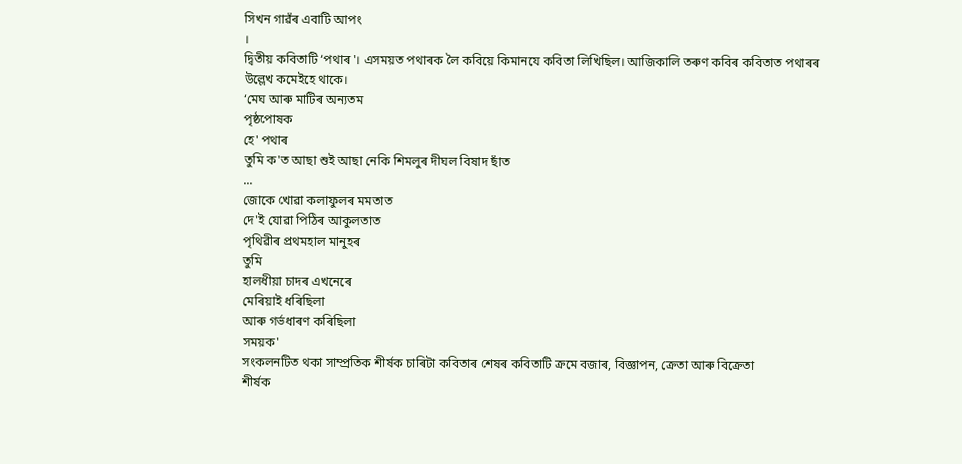সিখন গাৱঁৰ এবাটি আপং
।
দ্বিতীয় কবিতাটি ‘পথাৰ'। এসময়ত পথাৰক লৈ কবিয়ে কিমানযে কবিতা লিখিছিল। আজিকালি তৰুণ কবিৰ কবিতাত পথাৰৰ
উল্লেখ কমেইহে থাকে।
‘মেঘ আৰু মাটিৰ অন্যতম
পৃষ্ঠপোষক
হে' পথাৰ
তুমি ক'ত আছা শুই আছা নেকি শিমলুৰ দীঘল বিষাদ ছাঁত
...
জোকে খোৱা কলাফুলৰ মমতাত
দে'ই যোৱা পিঠিৰ আকুলতাত
পৃথিৱীৰ প্ৰথমহাল মানুহৰ
তুমি
হালধীয়া চাদৰ এখনেৰে
মেৰিয়াই ধৰিছিলা
আৰু গৰ্ভধাৰণ কৰিছিলা
সময়ক'
সংকলনটিত থকা সাম্প্ৰতিক শীৰ্ষক চাৰিটা কবিতাৰ শেষৰ কবিতাটি ক্ৰমে বজাৰ, বিজ্ঞাপন, ক্ৰেতা আৰু বিক্ৰেতা
শীৰ্ষক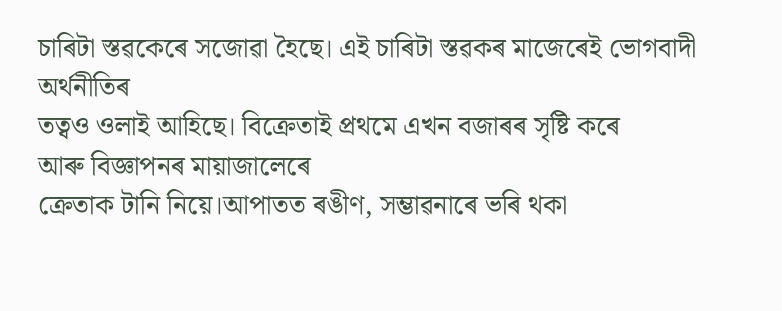চাৰিটা স্তৱকেৰে সজোৱা হৈছে। এই চাৰিটা স্তৱকৰ মাজেৰেই ভোগবাদী অৰ্থনীতিৰ
তত্বও ওলাই আহিছে। বিক্ৰেতাই প্ৰথমে এখন বজাৰৰ সৃষ্টি কৰে
আৰু বিজ্ঞাপনৰ মায়াজালেৰে
ক্ৰেতাক টানি নিয়ে।আপাতত ৰঙীণ, সম্ভাৱনাৰে ভৰি থকা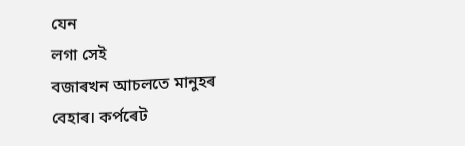যেন
লগা সেই
বজাৰখন আচলতে মানুহৰ বেহাৰ। কৰ্পৰেট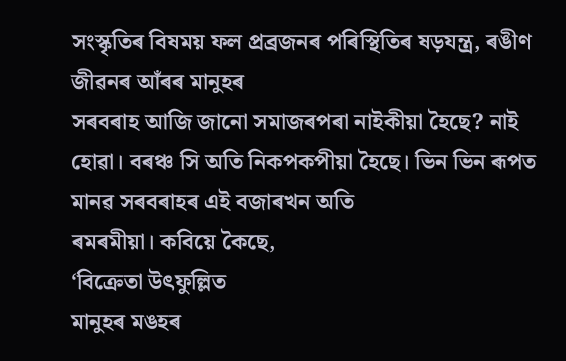সংস্কৃতিৰ বিষময় ফল প্ৰব্ৰজনৰ পৰিস্থিতিৰ ষড়যন্ত্ৰ, ৰঙীণ জীৱনৰ আঁৰৰ মানুহৰ
সৰবৰাহ আজি জানো সমাজৰপৰা নাইকীয়া হৈছে? নাই হোৱা। বৰঞ্চ সি অতি নিকপকপীয়া হৈছে। ভিন ভিন ৰূপত মানৱ সৰবৰাহৰ এই বজাৰখন অতি
ৰমৰমীয়া। কবিয়ে কৈছে,
‘বিক্ৰেতা উৎফুল্লিত
মানুহৰ মঙহৰ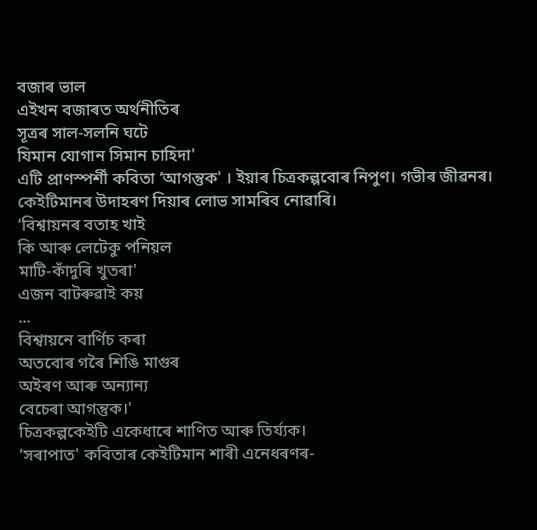বজাৰ ভাল
এইখন বজাৰত অৰ্থনীতিৰ
সূত্ৰৰ সাল-সলনি ঘটে
যিমান যোগান সিমান চাহিদা'
এটি প্ৰাণস্পৰ্শী কবিতা ‘আগন্তুক' । ইয়াৰ চিত্ৰকল্পবোৰ নিপুণ। গভীৰ জীৱনৰ। কেইটিমানৰ উদাহৰণ দিয়াৰ লোভ সামৰিব নোৱাৰি।
‘বিশ্বায়নৰ বতাহ খাই
কি আৰু লেটেকু পনিয়ল
মাটি-কাঁদুৰি খুতৰা'
এজন বাটৰুৱাই কয়
...
বিশ্বায়নে বাৰ্ণিচ কৰা
অতবোৰ গৰৈ শিঙি মাগুৰ
অইৰণ আৰু অন্যান্য
বেচেৰা আগন্তুক।'
চিত্ৰকল্পকেইটি একেধাৰে শাণিত আৰু তিৰ্য্যক।
‘সৰাপাত' কবিতাৰ কেইটিমান শাৰী এনেধৰণৰ-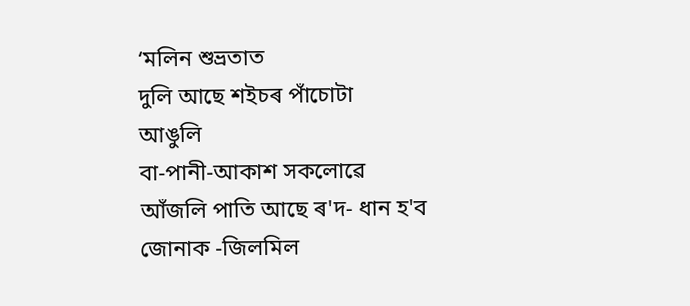‘মলিন শুভ্ৰতাত
দুলি আছে শইচৰ পাঁচোটা
আঙুলি
বা-পানী-আকাশ সকলোৱে
আঁজলি পাতি আছে ৰ'দ- ধান হ'ব
জোনাক -জিলমিল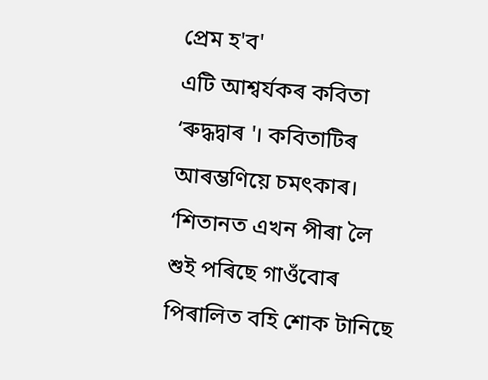প্ৰেম হ'ব'
এটি আশ্বৰ্যকৰ কবিতা
‘ৰুদ্ধদ্বাৰ '। কবিতাটিৰ
আৰম্ভণিয়ে চমৎকাৰ।
‘শিতানত এখন পীৰা লৈ
শুই পৰিছে গাওঁবোৰ
পিৰালিত বহি শোক টানিছে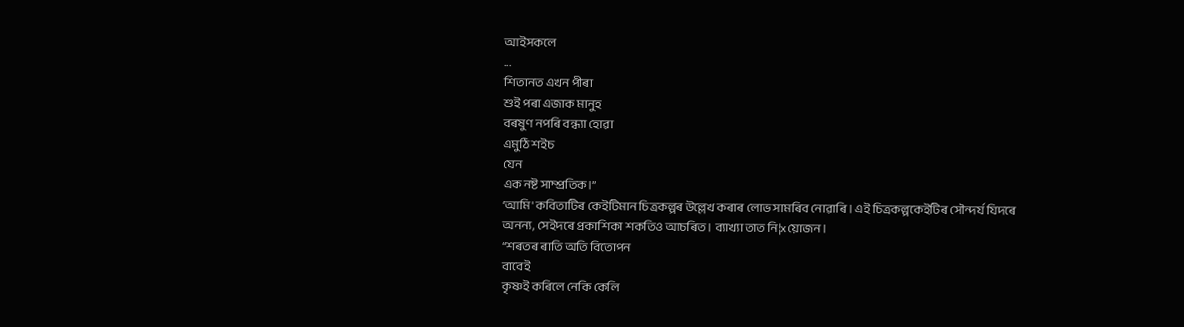আইসকলে
...
শিতানত এখন পীৰা
শুই পৰা এজাক মানুহ
বৰষুণ নপৰি বন্ধ্যা হোৱা
এমুঠি শইচ
যেন
এক নষ্ট সাম্প্ৰতিক।”
‘আমি' কবিতাটিৰ কেইটিমান চিত্ৰকল্পৰ উল্লেখ কৰাৰ লোভ সামৰিব নোৱাৰি । এই চিত্ৰকল্পকেইটিৰ সৌন্দৰ্য যিদৰে অনন্য, সেইদৰে প্ৰকাশিকা শকতিও আচৰিত । ব্যাখ্যা তাত নি¦xয়োজন।
“শৰতৰ ৰাতি অতি বিতোপন
বাবেই
কৃষ্ণই কৰিলে নেকি কেলি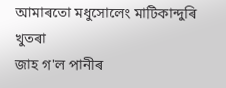আমাৰতো মধুসোলেং মাটিকান্দুৰি
খুতৰা
জাহ গ'ল পানীৰ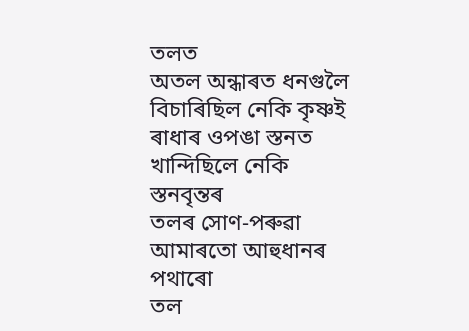তলত
অতল অন্ধাৰত ধনগুলৈ বিচাৰিছিল নেকি কৃষ্ণই
ৰাধাৰ ওপঙা স্তনত
খান্দিছিলে নেকি স্তনবৃন্তৰ
তলৰ সোণ-পৰুৱা
আমাৰতো আহুধানৰ পথাৰো
তল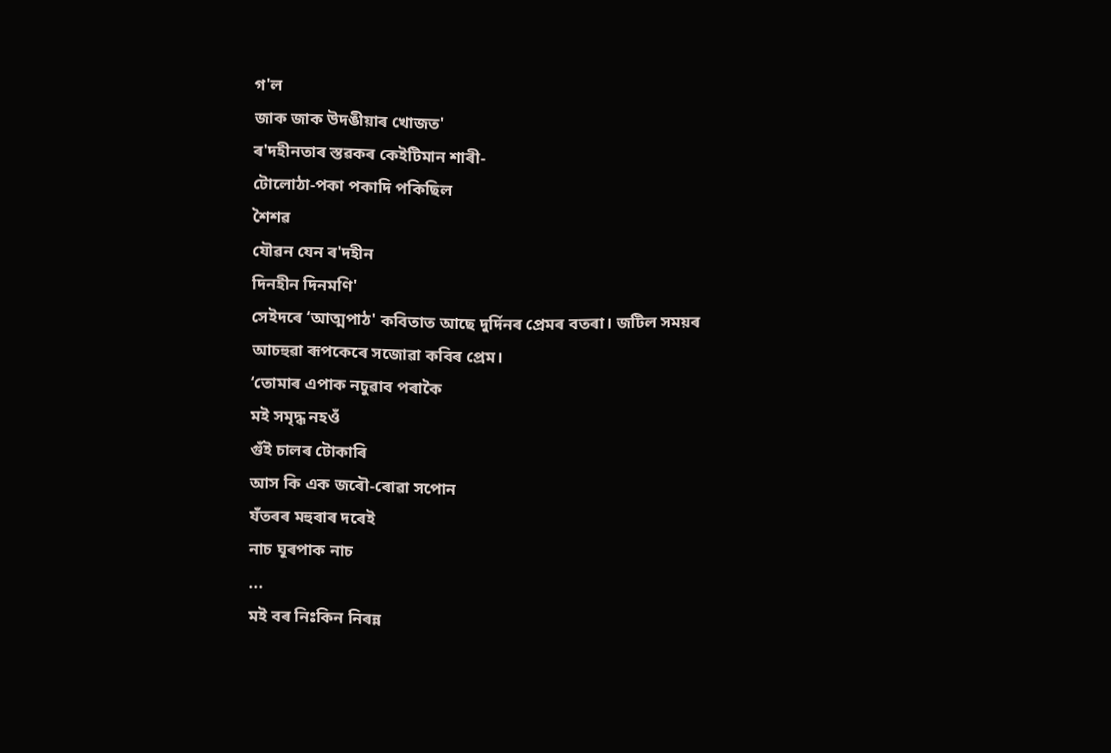গ'ল
জাক জাক উদঙীয়াৰ খোজত'
ৰ'দহীনতাৰ স্তৱকৰ কেইটিমান শাৰী-
টোলোঠা-পকা পকাদি পকিছিল
শৈশৱ
যৌৱন যেন ৰ'দহীন
দিনহীন দিনমণি'
সেইদৰে ‘আত্মপাঠ' কবিতাত আছে দুৰ্দিনৰ প্ৰেমৰ বতৰা। জটিল সময়ৰ
আচহুৱা ৰূপকেৰে সজোৱা কবিৰ প্ৰেম।
‘তোমাৰ এপাক নচুৱাব পৰাকৈ
মই সমৃদ্ধ নহওঁ
গুঁই চালৰ টোকাৰি
আস কি এক জৰৌ-ৰোৱা সপোন
যঁতৰৰ মহুৰাৰ দৰেই
নাচ ঘূৰপাক নাচ
...
মই বৰ নিঃকিন নিৰন্ন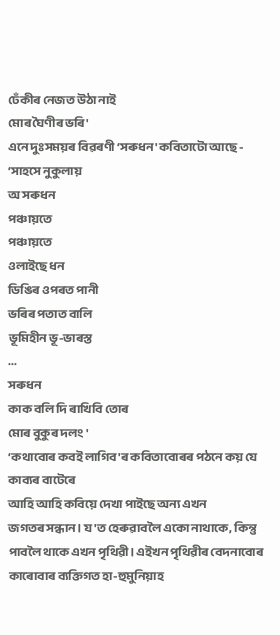ঢেঁকীৰ নেজত উঠা নাই
মোৰ ঘৈণীৰ ভৰি'
এনে দুঃসময়ৰ বিৱৰণী ‘সৰুধন' কবিতাটো আছে -
‘সাহসে নুকুলায়
অ সৰুধন
পঞ্চায়তে
পঞ্চায়তে
ওলাইছে ধন
ডিঙিৰ ওপৰত পানী
ভৰিৰ পতাত বালি
ভূমিহীন ভূ-ভাৰস্ত
...
সৰুধন
কাক বলি দি ৰাখিবি তোৰ
মোৰ বুকুৰ দলং '
‘কথাবোৰ কবই লাগিব'ৰ কবিতাবোৰৰ পঠনে কয় যে কাব্যৰ বাটেৰে
আহি আহি কবিয়ে দেখা পাইছে অন্য এখন
জগতৰ সন্ধান। য'ত হেৰুৱাবলৈ একো নাথাকে, কিন্তু পাবলৈ থাকে এখন পৃথিৱী। এইখন পৃথিৱীৰ বেদনাবোৰ কাৰোবাৰ ব্যক্তিগত হা-হুমুনিয়াহ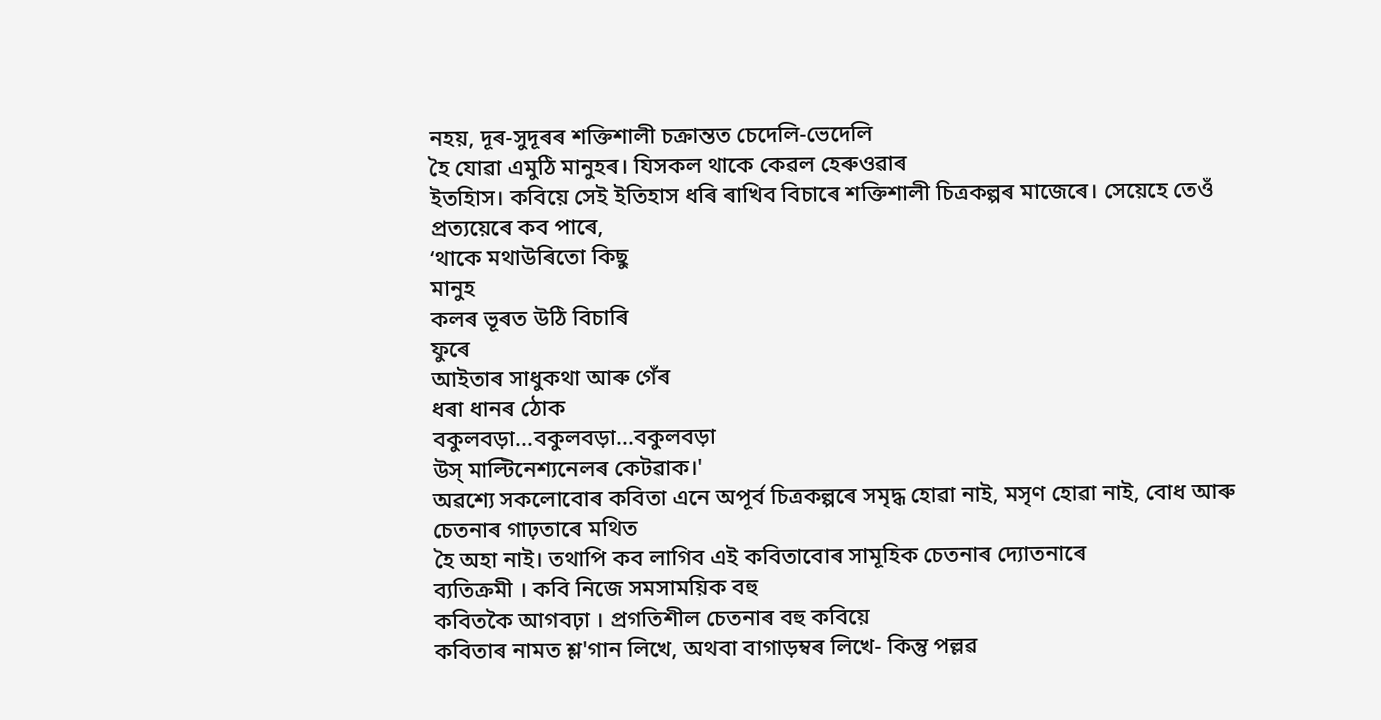নহয়, দূৰ-সুদূৰৰ শক্তিশালী চক্ৰান্তত চেদেলি-ভেদেলি
হৈ যোৱা এমুঠি মানুহৰ। যিসকল থাকে কেৱল হেৰুওৱাৰ
ইতহিাস। কবিয়ে সেই ইতিহাস ধৰি ৰাখিব বিচাৰে শক্তিশালী চিত্ৰকল্পৰ মাজেৰে। সেয়েহে তেওঁ
প্ৰত্যয়েৰে কব পাৰে,
‘থাকে মথাউৰিতো কিছু
মানুহ
কলৰ ভূৰত উঠি বিচাৰি
ফুৰে
আইতাৰ সাধুকথা আৰু গেঁৰ
ধৰা ধানৰ ঠোক
বকুলবড়া...বকুলবড়া...বকুলবড়া
উস্ মাল্টিনেশ্যনেলৰ কেটৱাক।'
অৱশ্যে সকলোবোৰ কবিতা এনে অপূৰ্ব চিত্ৰকল্পৰে সমৃদ্ধ হোৱা নাই, মসৃণ হোৱা নাই, বোধ আৰু চেতনাৰ গাঢ়তাৰে মথিত
হৈ অহা নাই। তথাপি কব লাগিব এই কবিতাবোৰ সামূহিক চেতনাৰ দ্যোতনাৰে
ব্যতিক্ৰমী । কবি নিজে সমসাময়িক বহু
কবিতকৈ আগবঢ়া । প্ৰগতিশীল চেতনাৰ বহু কবিয়ে
কবিতাৰ নামত শ্ল'গান লিখে, অথবা বাগাড়ম্বৰ লিখে- কিন্তু পল্লৱ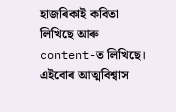হাজৰিকাই কবিতা লিখিছে আৰু content-ত লিখিছে। এইবোৰ আত্মবিশ্বাস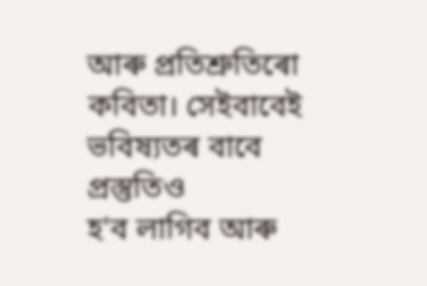আৰু প্ৰতিশ্ৰুতিৰো কবিতা। সেইবাবেই ভবিষ্যতৰ বাবে প্ৰস্তুতিও
হ'ব লাগিব আৰু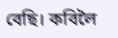বেছি। কবিলৈ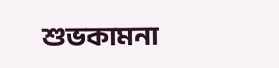শুভকামনা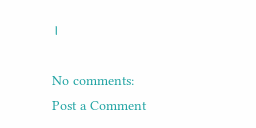।

No comments:
Post a Comment